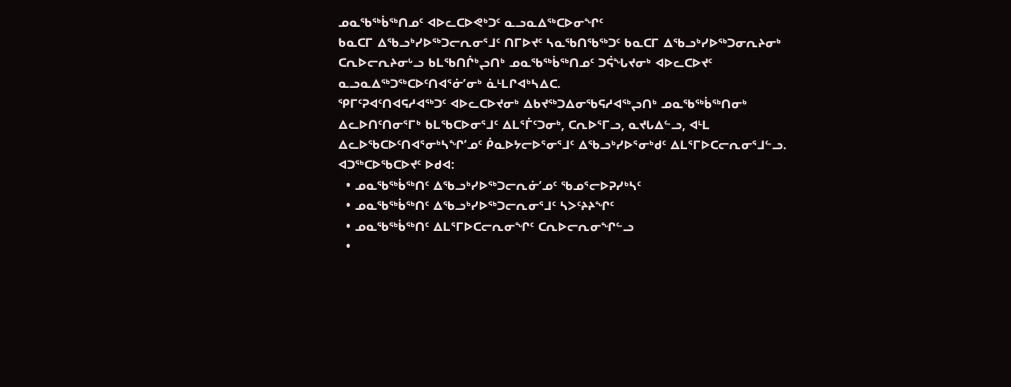ᓄᓇᖃᖅᑳᖅᑎᓄᑦ ᐊᐅᓚᑕᐅᕙᒃᑐᑦ ᓇᓗᓇᐃᖅᑕᐅᓂᖏᑦ
ᑲᓇᑕᒥ ᐃᖃᓗᒃᓯᐅᖅᑐᓕᕆᓂᕐᒧᑦ ᑎᒥᐅᔪᑦ ᓴᓇᖃᑎᖃᖅᑐᑦ ᑲᓇᑕᒥ ᐃᖃᓗᒃᓯᐅᖅᑐᓂᕆᔨᓂᒃ ᑕᕆᐅᓕᕆᔨᓂᒡᓗ ᑲᒪᖃᑎᒌᒃᖢᑎᒃ ᓄᓇᖃᖅᑳᖅᑎᓄᑦ ᑐᕌᖓᔪᓂᒃ ᐊᐅᓚᑕᐅᔪᑦ ᓇᓗᓇᐃᖅᑐᖅᑕᐅᑦᑎᐊᕐᓃ’ᓂᒃ ᓈᒻᒪᒋᐊᒃᓴᐃᑕ.
ᕿᒥᑦᕈᐊᑦᑎᐊᕋᓱᐊᖅᑐᑦ ᐊᐅᓚᑕᐅᔪᓂᒃ ᐃᑲᔪᖅᑐᐃᓂᖃᕋᓱᐊᖅᖢᑎᒃ ᓄᓇᖃᖅᑳᖅᑎᓂᒃ ᐃᓚᐅᑎᑦᑎᓂᕐᒥᒃ ᑲᒪᖃᑕᐅᓂᕐᒧᑦ ᐃᒪᕐᒦᑦᑐᓂᒃ, ᑕᕆᐅᕐᒥᓗ, ᓇᔪᒐᐃᓪᓗ, ᐊᒻᒪ ᐃᓚᐅᖃᑕᐅᑦᑎᐊᕐᓂᒃᓴᖏ’ᓄᑦ ᑮᓇᐅᔭᓕᐅᕐᓂᕐᒧᑦ ᐃᖃᓗᒃᓯᐅᕐᓂᒃᑯᑦ ᐃᒪᕐᒥᐅᑕᓕᕆᓂᕐᒧᓪᓗ.
ᐊᑐᖅᑕᐅᖃᑕᐅᔪᑦ ᐅᑯᐊ:
  • ᓄᓇᖃᖅᑳᖅᑎᑦ ᐃᖃᓗᒃᓯᐅᖅᑐᓕᕆᓃ’ᓄᑦ ᖃᓄᕐᓕᐅᕈᓯᒃᓴᑦ
  • ᓄᓇᖃᖅᑳᖅᑎᑦ ᐃᖃᓗᒃᓯᐅᖅᑐᓕᕆᓂᕐᒧᑦ ᓴᐳᑦᔨᔨᖏᑦ
  • ᓄᓇᖃᖅᑳᖅᑎᑦ ᐃᒪᕐᒥᐅᑕᓕᕆᓂᖏᑦ ᑕᕆᐅᓕᕆᓂᖏᓪᓗ
  •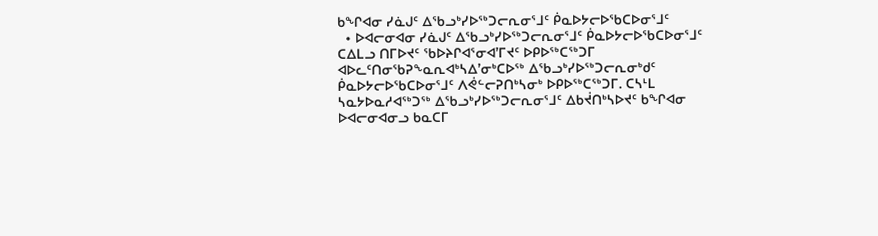ᑲᖏᐊᓂ ᓯᓈᒍᑦ ᐃᖃᓗᒃᓯᐅᖅᑐᓕᕆᓂᕐᒧᑦ ᑮᓇᐅᔭᓕᐅᖃᑕᐅᓂᕐᒧᑦ
  • ᐅᐊᓕᓂᐊᓂ ᓯᓈᒍᑦ ᐃᖃᓗᒃᓯᐅᖅᑐᓕᕆᓂᕐᒧᑦ ᑮᓇᐅᔭᓕᐅᖃᑕᐅᓂᕐᒧᑦ
ᑕᐃᒪᓗ ᑎᒥᐅᔪᑦ ᖃᐅᔨᒋᐊᕐᓂᐊ’ᒥᔪᑦ ᐅᑭᐅᖅᑕᖅᑐᒥ ᐊᐅᓚᑦᑎᓂᖃᕈᖕᓇᕆᐊᒃᓴᐃ’ᓂᒃᑕᐅᖅ ᐃᖃᓗᒃᓯᐅᖅᑐᓕᕆᓂᒃᑯᑦ ᑮᓇᐅᔭᓕᐅᖃᑕᐅᓂᕐᒧᑦ ᐱᕚᓪᓕᕈᑎᒃᓴᓂᒃ ᐅᑭᐅᖅᑕᖅᑐᒥ. ᑕᓴᒻᒪ ᓴᓇᔭᐅᓇᓱᐊᖅᑐᖅ ᐃᖃᓗᒃᓯᐅᖅᑐᓕᕆᓂᕐᒧᑦ ᐃᑲᔫᑎᒃᓴᐅᔪᑦ ᑲᖏᐊᓂ ᐅᐊᓕᓂᐊᓂᓗ ᑲᓇᑕᒥ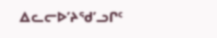ᐃᓚᓕᐅ’ᔨᖁ’ᓗᒋᑦ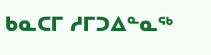ᑲᓇᑕᒥ ᓱᒥᑐᐃᓐᓇᖅ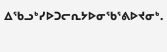ᐃᖃᓗᒃᓯᐅᑐᓕᕆᔭᐅᓂᖃᕐᕕᐅᔪᓂᒃ.